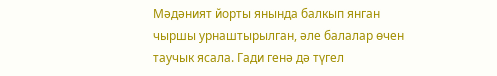Мәдәният йорты янында балкып янган чыршы урнаштырылган, әле балалар өчен таучык ясала. Гади генә дә түгел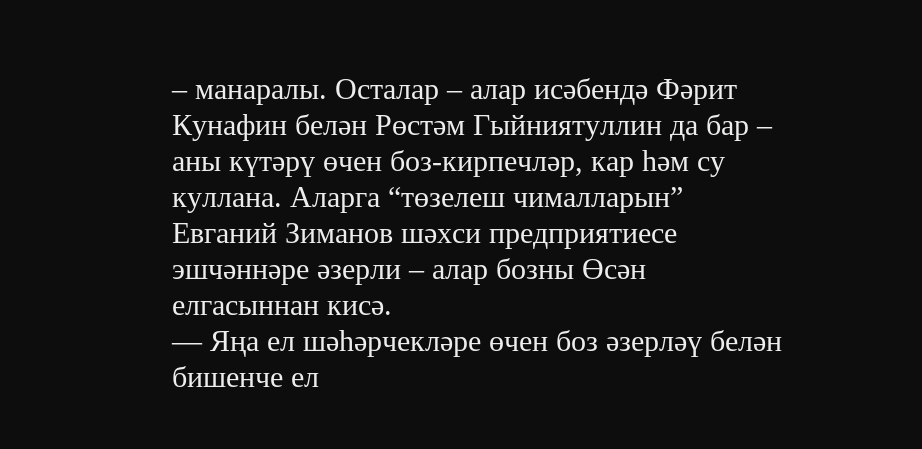– манаралы. Осталар – алар исәбендә Фәрит Кунафин белән Рөстәм Гыйниятуллин да бар – аны күтәрү өчен боз-кирпечләр, кар һәм су куллана. Аларга “төзелеш чималларын” Евганий Зиманов шәхси предприятиесе эшчәннәре әзерли – алар бозны Өсән елгасыннан кисә.
— Яңа ел шәһәрчекләре өчен боз әзерләү белән бишенче ел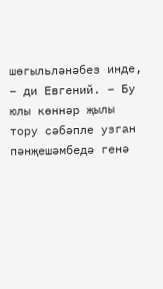шөгыльләнәбез инде, – ди Евгений. – Бу юлы көннәр җылы тору сәбәпле узган пәнҗешәмбедә генә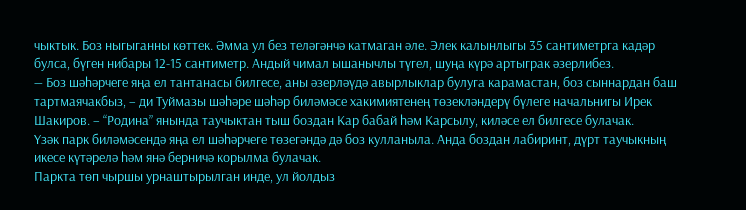чыктык. Боз ныгыганны көттек. Әмма ул без теләгәнчә катмаган әле. Элек калынлыгы 35 сантиметрга кадәр булса, бүген нибары 12-15 сантиметр. Андый чимал ышанычлы түгел, шуңа күрә артыграк әзерлибез.
— Боз шәһәрчеге яңа ел тантанасы билгесе, аны әзерләүдә авырлыклар булуга карамастан, боз сыннардан баш тартмаячакбыз, – ди Туймазы шәһәре шәһәр биләмәсе хакимиятенең төзекләндерү бүлеге начальнигы Ирек Шакиров. – “Родина” янында таучыктан тыш боздан Кар бабай һәм Карсылу, киләсе ел билгесе булачак.
Үзәк парк биләмәсендә яңа ел шәһәрчеге төзегәндә дә боз кулланыла. Анда боздан лабиринт, дүрт таучыкның икесе күтәрелә һәм янә берничә корылма булачак.
Паркта төп чыршы урнаштырылган инде, ул йолдыз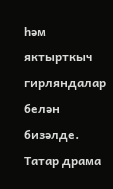һәм яктырткыч гирляндалар белән бизәлде. Татар драма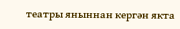театры яныннан кергән якта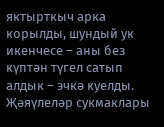яктырткыч арка корылды, шундый ук икенчесе – аны без күптән түгел сатып алдык – эчкә куелды. Җәяүлеләр сукмаклары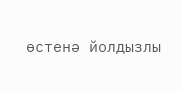өстенә йолдызлы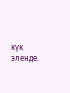күк эленде.